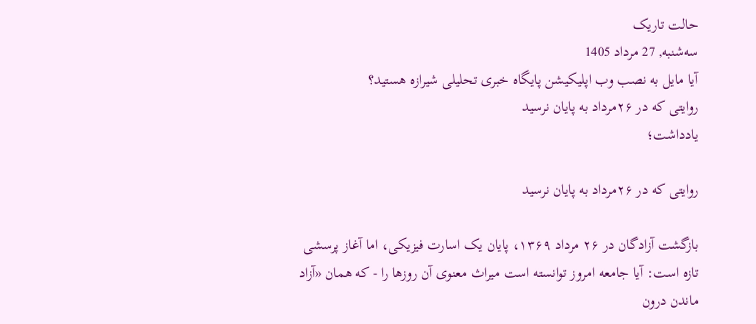حالت تاریک
سه‌شنبه, 27 مرداد 1405
آیا مایل به نصب وب اپلیکیشن پایگاه خبری تحلیلی شیرازه هستید؟
روایتی که در ۲۶مرداد به پایان نرسید
یادداشت؛

روایتی که در ۲۶مرداد به پایان نرسید

بازگشت آزادگان در ۲۶ مرداد ۱۳۶۹، پایان یک اسارت فیزیکی، اما آغاز پرسشی تازه است: آیا جامعه امروز توانسته است میراث معنوی آن روزها را - که همان «آزاد ماندن درون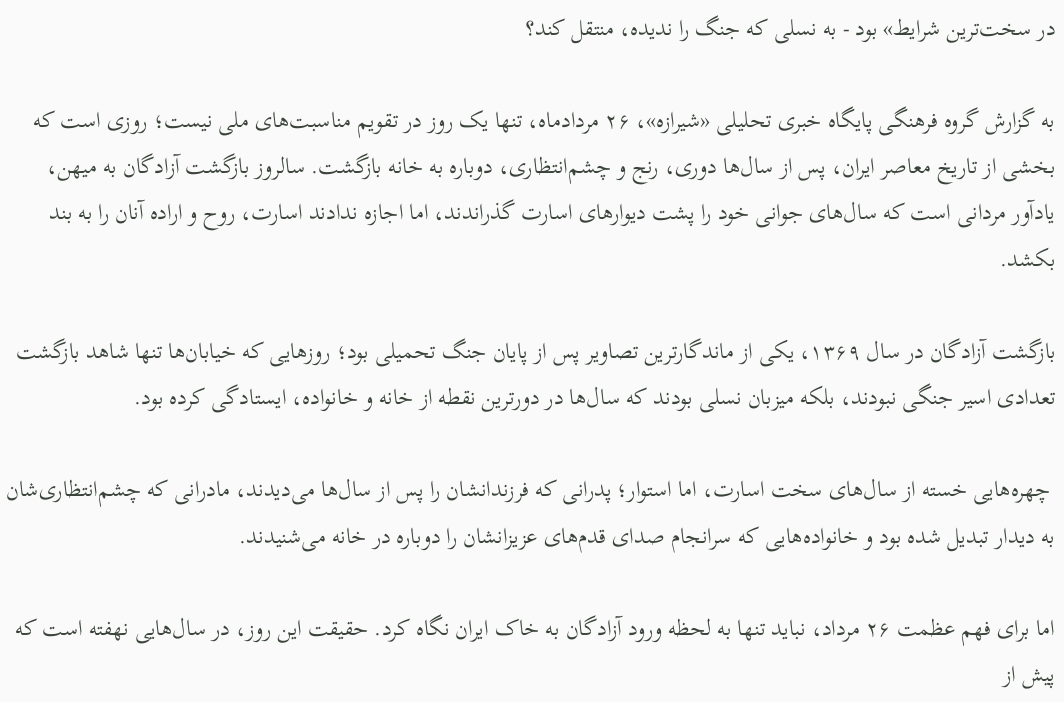در سخت‌ترین شرایط» بود - به نسلی که جنگ را ندیده، منتقل کند؟

به گزارش گروه فرهنگی پایگاه خبری تحلیلی «شیرازه»، ۲۶ مردادماه، تنها یک روز در تقویم مناسبت‌های ملی نیست؛ روزی است که بخشی از تاریخ معاصر ایران، پس از سال‌ها دوری، رنج و چشم‌انتظاری، دوباره به خانه بازگشت. سالروز بازگشت آزادگان به میهن، یادآور مردانی است که سال‌های جوانی خود را پشت دیوارهای اسارت گذراندند، اما اجازه ندادند اسارت، روح و اراده آنان را به بند بکشد.

بازگشت آزادگان در سال ۱۳۶۹، یکی از ماندگارترین تصاویر پس از پایان جنگ تحمیلی بود؛ روزهایی که خیابان‌ها تنها شاهد بازگشت تعدادی اسیر جنگی نبودند، بلکه میزبان نسلی بودند که سال‌ها در دورترین نقطه از خانه و خانواده، ایستادگی کرده بود.

 چهره‌هایی خسته از سال‌های سخت اسارت، اما استوار؛ پدرانی که فرزندانشان را پس از سال‌ها می‌دیدند، مادرانی که چشم‌انتظاری‌شان به دیدار تبدیل شده بود و خانواده‌هایی که سرانجام صدای قدم‌های عزیزانشان را دوباره در خانه می‌شنیدند.

اما برای فهم عظمت ۲۶ مرداد، نباید تنها به لحظه ورود آزادگان به خاک ایران نگاه کرد. حقیقت این روز، در سال‌هایی نهفته است که پیش از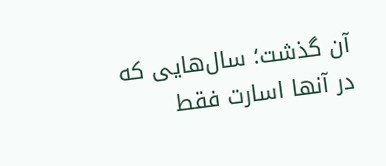آن گذشت؛ سال‌هایی که در آنها اسارت فقط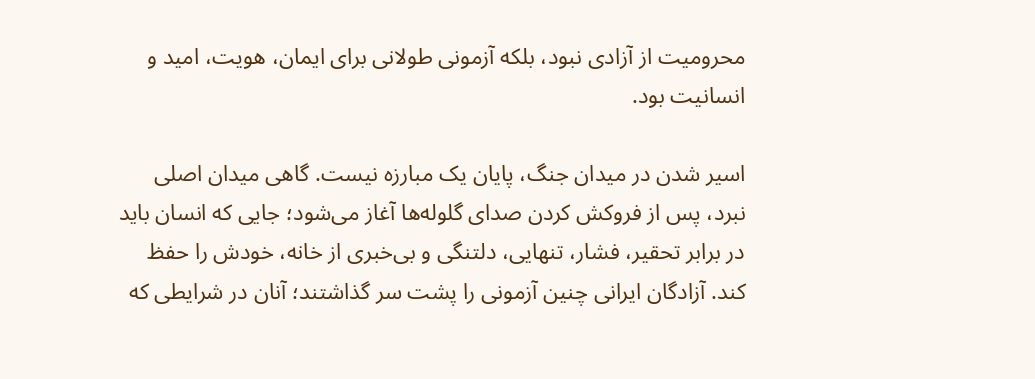محرومیت از آزادی نبود، بلکه آزمونی طولانی برای ایمان، هویت، امید و انسانیت بود.

اسیر شدن در میدان جنگ، پایان یک مبارزه نیست. گاهی میدان اصلی نبرد، پس از فروکش کردن صدای گلوله‌ها آغاز می‌شود؛ جایی که انسان باید در برابر تحقیر، فشار، تنهایی، دلتنگی و بی‌خبری از خانه، خودش را حفظ کند. آزادگان ایرانی چنین آزمونی را پشت سر گذاشتند؛ آنان در شرایطی که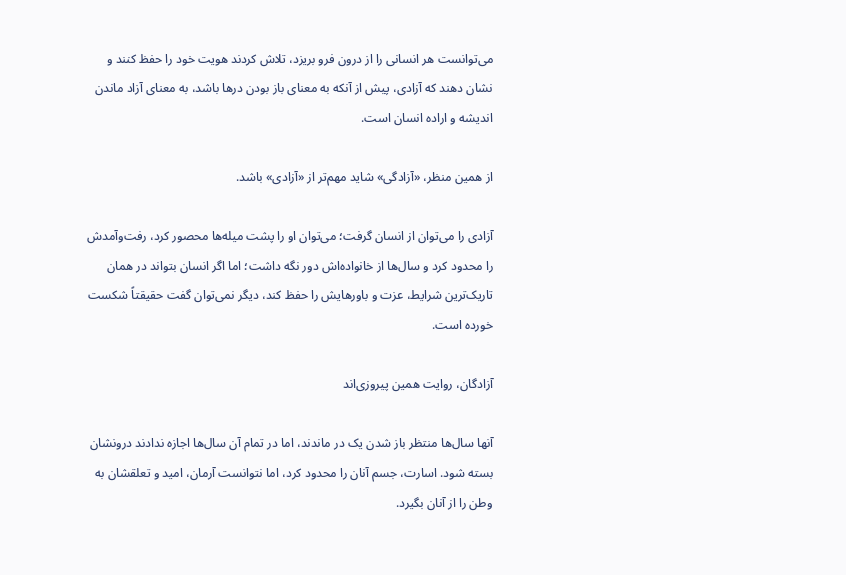می‌توانست هر انسانی را از درون فرو بریزد، تلاش کردند هویت خود را حفظ کنند و نشان دهند که آزادی، پیش از آنکه به معنای باز بودن درها باشد، به معنای آزاد ماندن اندیشه و اراده انسان است.

از همین منظر، «آزادگی» شاید مهم‌تر از «آزادی» باشد.

آزادی را می‌توان از انسان گرفت؛ می‌توان او را پشت میله‌ها محصور کرد، رفت‌وآمدش را محدود کرد و سال‌ها از خانواده‌اش دور نگه داشت؛ اما اگر انسان بتواند در همان تاریک‌ترین شرایط، عزت و باورهایش را حفظ کند، دیگر نمی‌توان گفت حقیقتاً شکست خورده است.

آزادگان، روایت همین پیروزی‌اند

آنها سال‌ها منتظر باز شدن یک در ماندند، اما در تمام آن سال‌ها اجازه ندادند درونشان بسته شود. اسارت، جسم آنان را محدود کرد، اما نتوانست آرمان، امید و تعلقشان به وطن را از آنان بگیرد.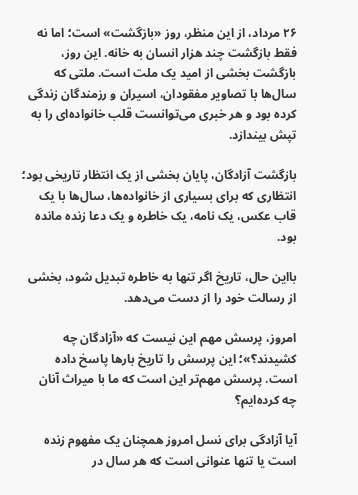۲۶ مرداد، از این منظر، روز «بازگشت» است؛ اما نه فقط بازگشت چند هزار انسان به خانه. این روز، بازگشت بخشی از امید یک ملت است. ملتی که سال‌ها با تصاویر مفقودان، اسیران و رزمندگان زندگی کرده بود و هر خبری می‌توانست قلب خانواده‌ای را به تپش بیندازد.

بازگشت آزادگان، پایان بخشی از یک انتظار تاریخی بود؛ انتظاری که برای بسیاری از خانواده‌ها، سال‌ها با یک قاب عکس، یک نامه، یک خاطره و یک دعا زنده مانده بود.

بااین حال، تاریخ اگر تنها به خاطره تبدیل شود، بخشی از رسالت خود را از دست می‌دهد.

امروز، پرسش مهم این نیست که «آزادگان چه کشیدند؟»؛ این پرسش را تاریخ بارها پاسخ داده است. پرسش مهم‌تر این است که ما با میراث آنان چه کرده‌ایم؟

آیا آزادگی برای نسل امروز همچنان یک مفهوم زنده است یا تنها عنوانی است که هر سال در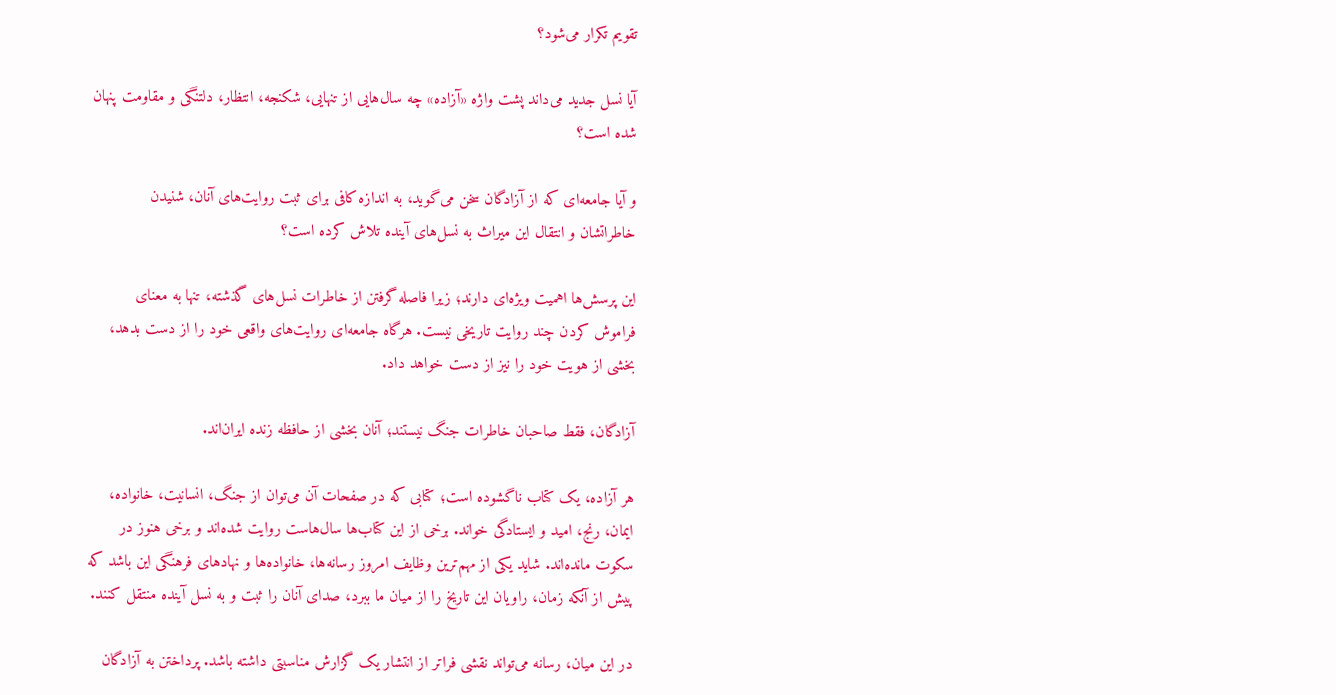تقویم تکرار می‌شود؟

آیا نسل جدید می‌داند پشت واژه «آزاده» چه سال‌هایی از تنهایی، شکنجه، انتظار، دلتنگی و مقاومت پنهان شده است؟

و آیا جامعه‌ای که از آزادگان سخن می‌گوید، به اندازه کافی برای ثبت روایت‌های آنان، شنیدن خاطراتشان و انتقال این میراث به نسل‌های آینده تلاش کرده است؟

این پرسش‌ها اهمیت ویژه‌ای دارند؛ زیرا فاصله گرفتن از خاطرات نسل‌های گذشته، تنها به معنای فراموش کردن چند روایت تاریخی نیست. هرگاه جامعه‌ای روایت‌های واقعی خود را از دست بدهد، بخشی از هویت خود را نیز از دست خواهد داد.

آزادگان، فقط صاحبان خاطرات جنگ نیستند؛ آنان بخشی از حافظه زنده ایران‌اند.

هر آزاده، یک کتاب ناگشوده است؛ کتابی که در صفحات آن می‌توان از جنگ، انسانیت، خانواده، ایمان، رنج، امید و ایستادگی خواند. برخی از این کتاب‌ها سال‌هاست روایت شده‌اند و برخی هنوز در سکوت مانده‌اند. شاید یکی از مهم‌ترین وظایف امروز رسانه‌ها، خانواده‌ها و نهادهای فرهنگی این باشد که پیش از آنکه زمان، راویان این تاریخ را از میان ما ببرد، صدای آنان را ثبت و به نسل آینده منتقل کنند.

در این میان، رسانه می‌تواند نقشی فراتر از انتشار یک گزارش مناسبتی داشته باشد. پرداختن به آزادگان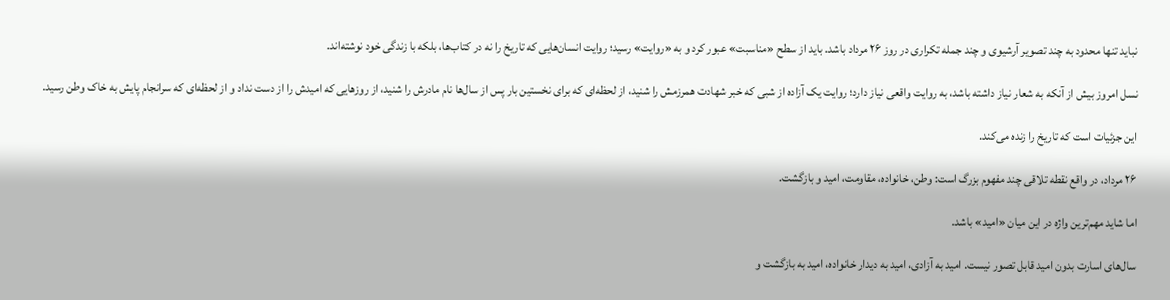نباید تنها محدود به چند تصویر آرشیوی و چند جمله تکراری در روز ۲۶ مرداد باشد. باید از سطح «مناسبت» عبور کرد و به «روایت» رسید؛ روایت انسان‌هایی که تاریخ را نه در کتاب‌ها، بلکه با زندگی خود نوشته‌اند.

نسل امروز بیش از آنکه به شعار نیاز داشته باشد، به روایت واقعی نیاز دارد؛ روایت یک آزاده از شبی که خبر شهادت همرزمش را شنید، از لحظه‌ای که برای نخستین بار پس از سال‌ها نام مادرش را شنید، از روزهایی که امیدش را از دست نداد و از لحظه‌ای که سرانجام پایش به خاک وطن رسید.

این جزئیات است که تاریخ را زنده می‌کند.

۲۶ مرداد، در واقع نقطه تلاقی چند مفهوم بزرگ است: وطن، خانواده، مقاومت، امید و بازگشت.

اما شاید مهم‌ترین واژه در این میان «امید» باشد.

سال‌های اسارت بدون امید قابل تصور نیست. امید به آزادی، امید به دیدار خانواده، امید به بازگشت و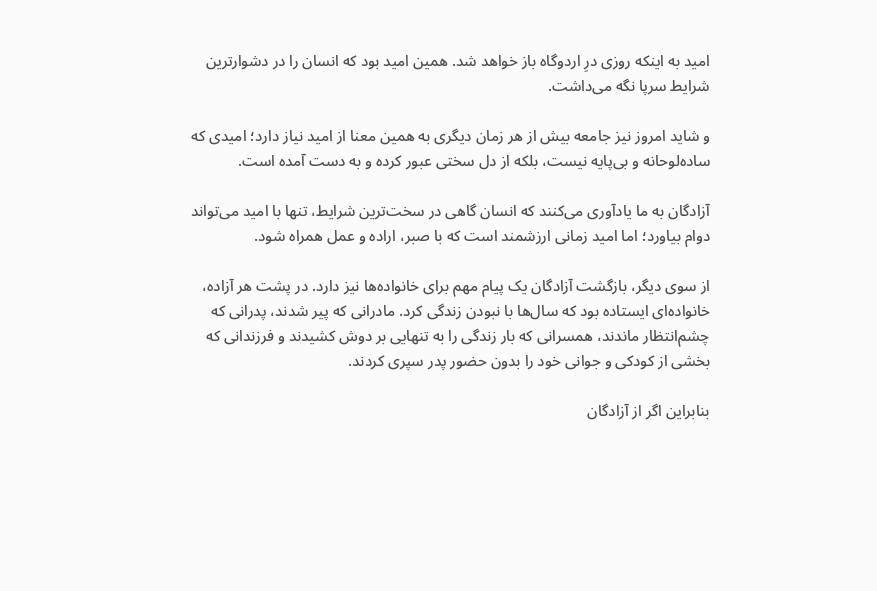امید به اینکه روزی درِ اردوگاه باز خواهد شد. همین امید بود که انسان را در دشوارترین شرایط سرپا نگه می‌داشت.

و شاید امروز نیز جامعه بیش از هر زمان دیگری به همین معنا از امید نیاز دارد؛ امیدی که ساده‌لوحانه و بی‌پایه نیست، بلکه از دل سختی عبور کرده و به دست آمده است.

آزادگان به ما یادآوری می‌کنند که انسان گاهی در سخت‌ترین شرایط، تنها با امید می‌تواند دوام بیاورد؛ اما امید زمانی ارزشمند است که با صبر، اراده و عمل همراه شود.

از سوی دیگر، بازگشت آزادگان یک پیام مهم برای خانواده‌ها نیز دارد. در پشت هر آزاده، خانواده‌ای ایستاده بود که سال‌ها با نبودن زندگی کرد. مادرانی که پیر شدند، پدرانی که چشم‌انتظار ماندند، همسرانی که بار زندگی را به تنهایی بر دوش کشیدند و فرزندانی که بخشی از کودکی و جوانی خود را بدون حضور پدر سپری کردند.

بنابراین اگر از آزادگان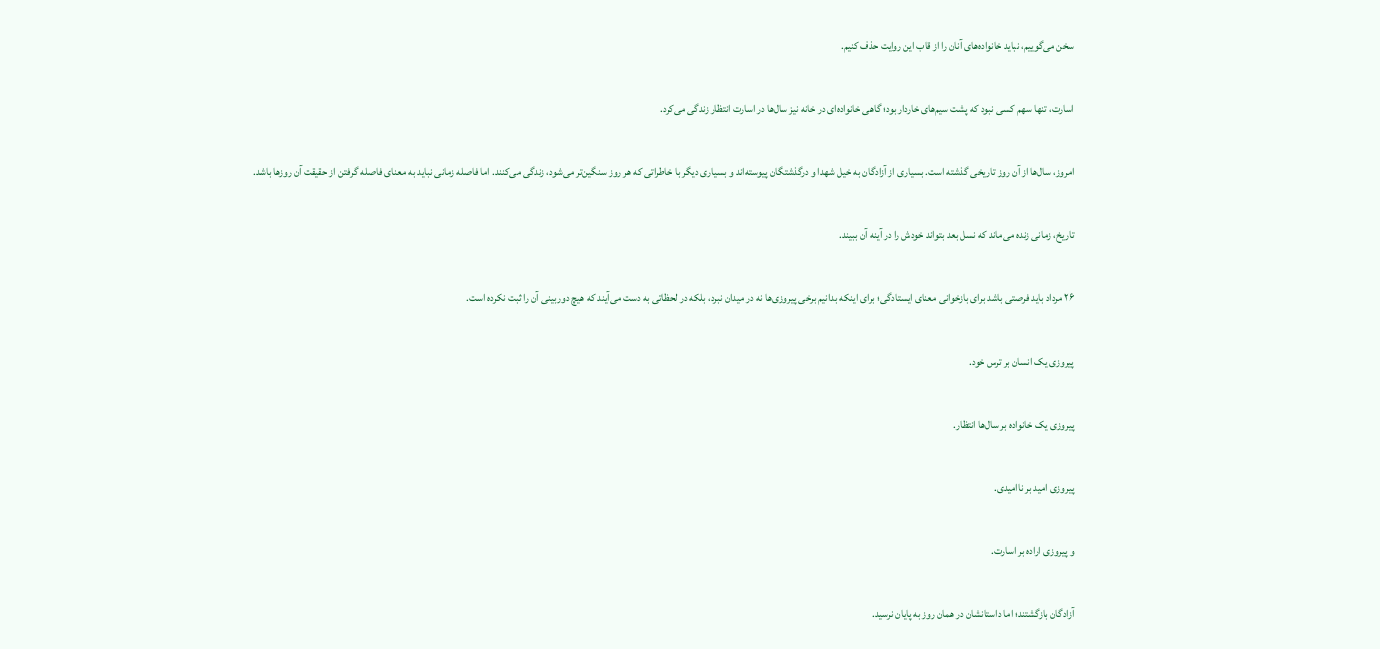سخن می‌گوییم، نباید خانواده‌های آنان را از قاب این روایت حذف کنیم.

اسارت، تنها سهم کسی نبود که پشت سیم‌های خاردار بود؛ گاهی خانواده‌ای در خانه نیز سال‌ها در اسارت انتظار زندگی می‌کرد.

امروز، سال‌ها از آن روز تاریخی گذشته است. بسیاری از آزادگان به خیل شهدا و درگذشتگان پیوسته‌اند و بسیاری دیگر با خاطراتی که هر روز سنگین‌تر می‌شود، زندگی می‌کنند. اما فاصله زمانی نباید به معنای فاصله گرفتن از حقیقت آن روزها باشد.

تاریخ، زمانی زنده می‌ماند که نسل بعد بتواند خودش را در آینه آن ببیند.

۲۶ مرداد باید فرصتی باشد برای بازخوانی معنای ایستادگی؛ برای اینکه بدانیم برخی پیروزی‌ها نه در میدان نبرد، بلکه در لحظاتی به دست می‌آیند که هیچ دوربینی آن را ثبت نکرده است.

پیروزی یک انسان بر ترس خود.

پیروزی یک خانواده بر سال‌ها انتظار.

پیروزی امید بر ناامیدی.

و پیروزی اراده بر اسارت.

آزادگان بازگشتند؛ اما داستانشان در همان روز به پایان نرسید.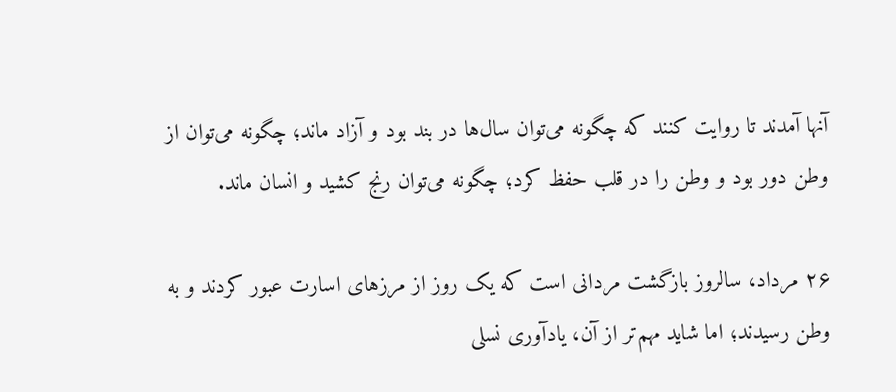آنها آمدند تا روایت کنند که چگونه می‌توان سال‌ها در بند بود و آزاد ماند؛ چگونه می‌توان از وطن دور بود و وطن را در قلب حفظ کرد؛ چگونه می‌توان رنج کشید و انسان ماند.

۲۶ مرداد، سالروز بازگشت مردانی است که یک روز از مرزهای اسارت عبور کردند و به وطن رسیدند؛ اما شاید مهم‌تر از آن، یادآوری نسلی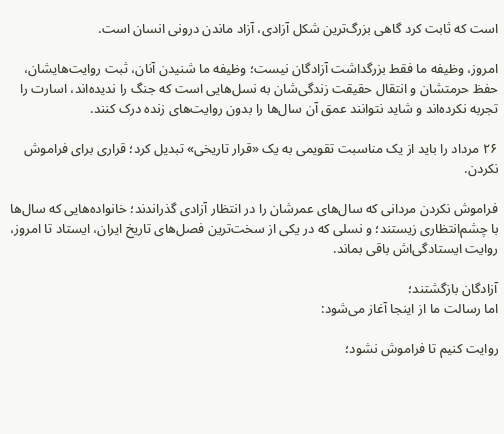است که ثابت کرد گاهی بزرگ‌ترین شکل آزادی، آزاد ماندن درونی انسان است.

امروز، وظیفه ما فقط بزرگداشت آزادگان نیست؛ وظیفه ما شنیدن آنان، ثبت روایت‌هایشان، حفظ حرمتشان و انتقال حقیقت زندگی‌شان به نسل‌هایی است که جنگ را ندیده‌اند، اسارت را تجربه نکرده‌اند و شاید نتوانند عمق آن سال‌ها را بدون روایت‌های زنده درک کنند.

۲۶ مرداد را باید از یک مناسبت تقویمی به یک «قرار تاریخی» تبدیل کرد؛ قراری برای فراموش نکردن.

فراموش نکردن مردانی که سال‌های عمرشان را در انتظار آزادی گذراندند؛ خانواده‌هایی که سال‌ها با چشم‌انتظاری زیستند؛ و نسلی که در یکی از سخت‌ترین فصل‌های تاریخ ایران، ایستاد تا امروز، روایت ایستادگی‌اش باقی بماند.

آزادگان بازگشتند؛
اما رسالت ما از اینجا آغاز می‌شود:

روایت کنیم تا فراموش نشود؛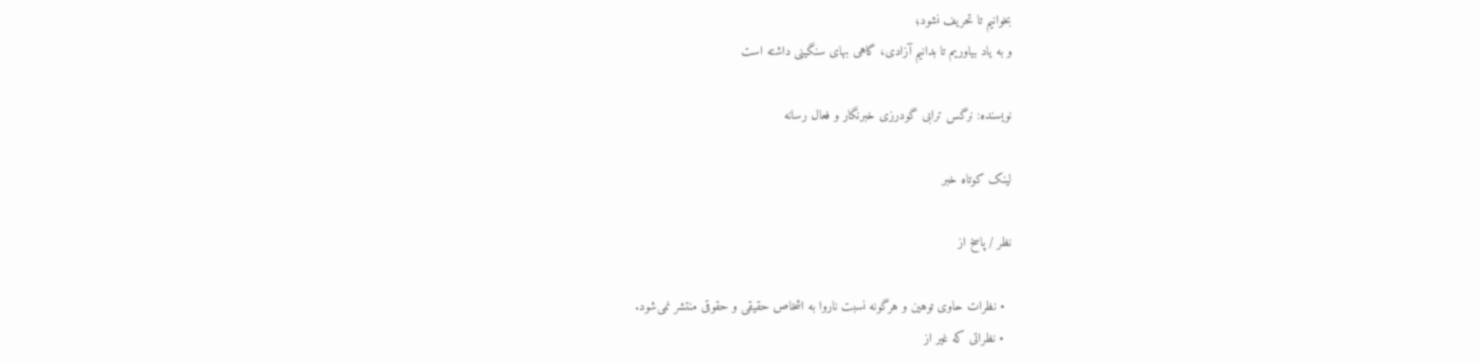بخوانیم تا تحریف نشود؛
و به یاد بیاوریم تا بدانیم آزادی، گاهی بهای سنگینی داشته است

نویسنده: نرگس ترابی گودرزی خبرنگار و فعال رسانه

لینک کوتاه خبر

نظر / پاسخ از

  • نظرات حاوی توهین و هرگونه نسبت ناروا به اشخاص حقیقی و حقوقی منتشر نمی‌شود.
  • نظراتی که غیر از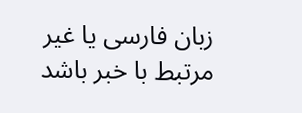زبان فارسی یا غیر مرتبط با خبر باشد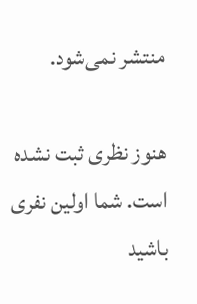منتشر نمی‌شود.

هنوز نظری ثبت نشده است. شما اولین نفری باشید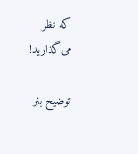که نظر می‌گذارید!

توضیح بنر